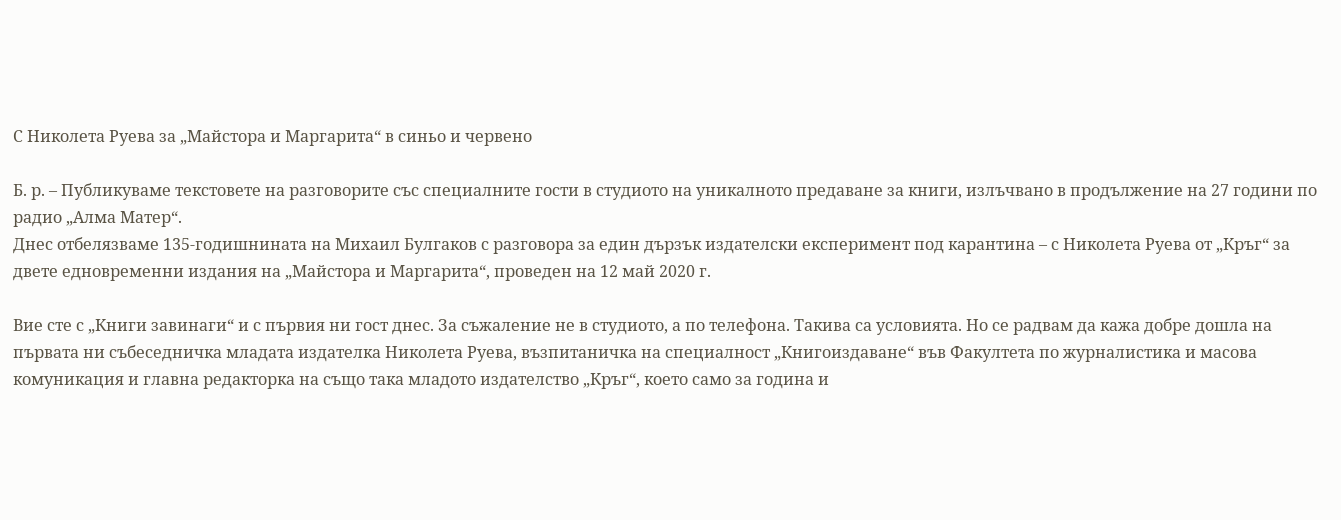С Николета Руева за „Майстора и Маргарита“ в синьо и червено

Б. р. – Публикуваме текстовете на разговорите със специалните гости в студиото на уникалното предаване за книги, излъчвано в продължение на 27 години по радио „Алма Матер“.
Днес отбелязваме 135-годишнината на Михаил Булгаков с разговора за един дързък издателски експеримент под карантина – с Николета Руева от „Кръг“ за двете едновременни издания на „Майстора и Маргарита“, проведен на 12 май 2020 г.

Вие сте с „Книги завинаги“ и с първия ни гост днес. За съжаление не в студиото, а по телефона. Такива са условията. Но се радвам да кажа добре дошла на първата ни събеседничка младата издателка Николета Руева, възпитаничка на специалност „Книгоиздаване“ във Факултета по журналистика и масова комуникация и главна редакторка на също така младото издателство „Кръг“, което само за година и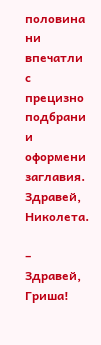половина ни впечатли с прецизно подбрани и оформени заглавия. Здравей, Николета.

– Здравей, Гриша!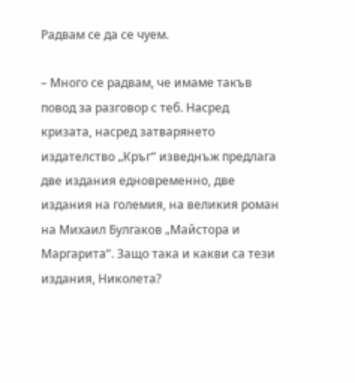Радвам се да се чуем.

– Много се радвам, че имаме такъв повод за разговор с теб. Насред кризата, насред затварянето издателство „Кръг“ изведнъж предлага две издания едновременно, две издания на големия, на великия роман на Михаил Булгаков „Майстора и Маргарита“. Защо така и какви са тези издания, Николета?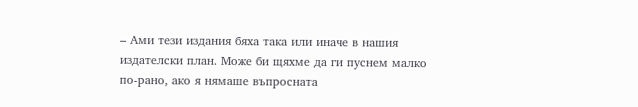– Ами тези издания бяха така или иначе в нашия издателски план. Може би щяхме да ги пуснем малко по-рано, ако я нямаше въпросната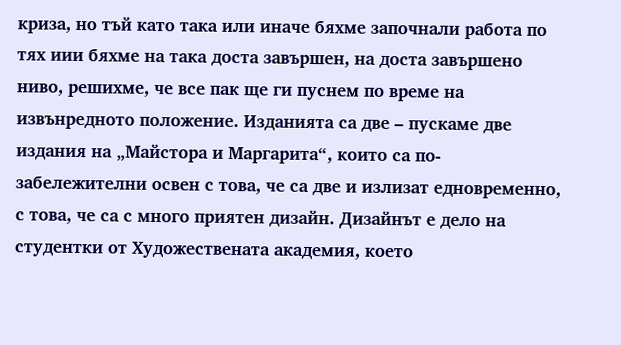криза, но тъй като така или иначе бяхме започнали работа по тях иии бяхме на така доста завършен, на доста завършено ниво, решихме, че все пак ще ги пуснем по време на извънредното положение. Изданията са две – пускаме две издания на „Майстора и Маргарита“, които са по-забележителни освен с това, че са две и излизат едновременно, с това, че са с много приятен дизайн. Дизайнът е дело на студентки от Художествената академия, което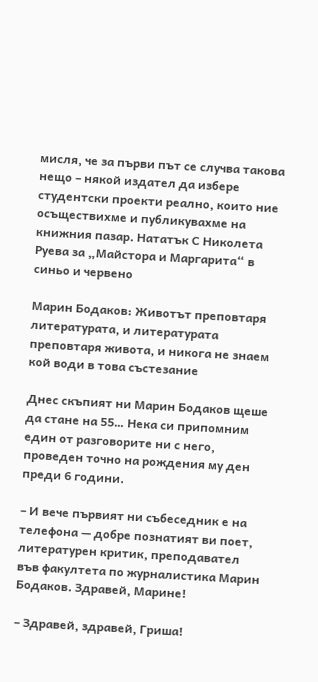мисля, че за първи път се случва такова нещо – някой издател да избере студентски проекти реално, които ние осъществихме и публикувахме на книжния пазар. Нататък С Николета Руева за „Майстора и Маргарита“ в синьо и червено

Марин Бодаков: Животът преповтаря литературата, и литературата преповтаря живота, и никога не знаем кой води в това състезание

Днес скъпият ни Марин Бодаков щеше да стане на 55… Нека си припомним един от разговорите ни с него, проведен точно на рождения му ден преди 6 години.

– И вече първият ни събеседник е на телефона — добре познатият ви поет, литературен критик, преподавател във факултета по журналистика Марин Бодаков. Здравей, Марине!

– Здравей, здравей, Гриша!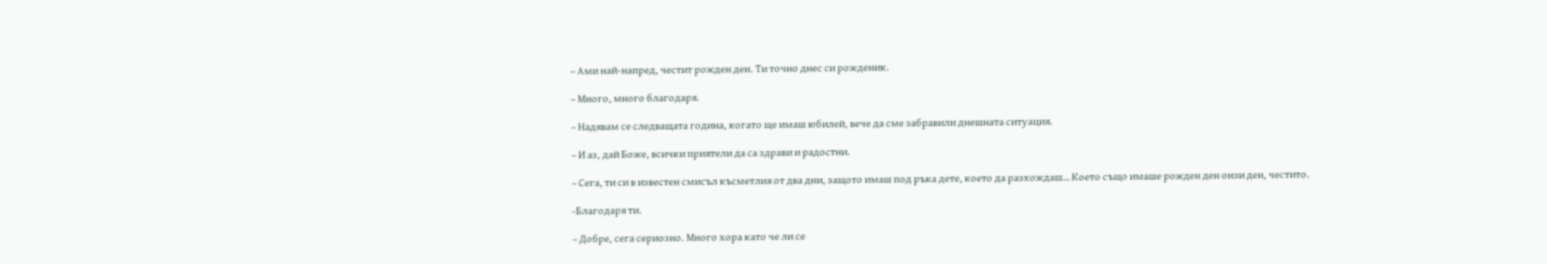– Ами най-напред, честит рожден ден. Ти точно днес си рожденик.

– Много, много благодаря.

– Надявам се следващата година, когато ще имаш юбилей, вече да сме забравили днешната ситуация.

– И аз, дай Боже, всички приятели да са здрави и радостни.

– Сега, ти си в известен смисъл късметлия от два дни, защото имаш под ръка дете, което да разхождаш… Което също имаше рожден ден онзи ден, честито.

-Благодаря ти.

– Добре, сега сериозно. Много хора като че ли се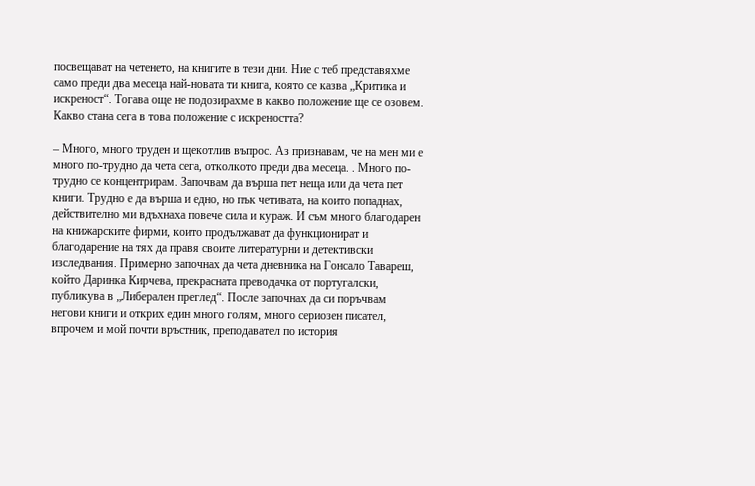посвещават на четенето, на книгите в тези дни. Ние с теб представяхме само преди два месеца най-новата ти книга, която се казва „Критика и искреност“. Тогава още не подозирахме в какво положение ще се озовем. Какво стана сега в това положение с искреността?

– Много, много труден и щекотлив въпрос. Аз признавам, че на мен ми е много по-трудно да чета сега, отколкото преди два месеца. . Много по-трудно се концентрирам. Започвам да върша пет неща или да чета пет книги. Трудно е да върша и едно, но пък четивата, на които попаднах, действително ми вдъхнаха повече сила и кураж. И съм много благодарен на книжарските фирми, които продължават да функционират и благодарение на тях да правя своите литературни и детективски изследвания. Примерно започнах да чета дневника на Гонсало Тавареш, който Даринка Кирчева, прекрасната преводачка от португалски, публикува в „Либерален преглед“. После започнах да си поръчвам негови книги и открих един много голям, много сериозен писател, впрочем и мой почти връстник, преподавател по история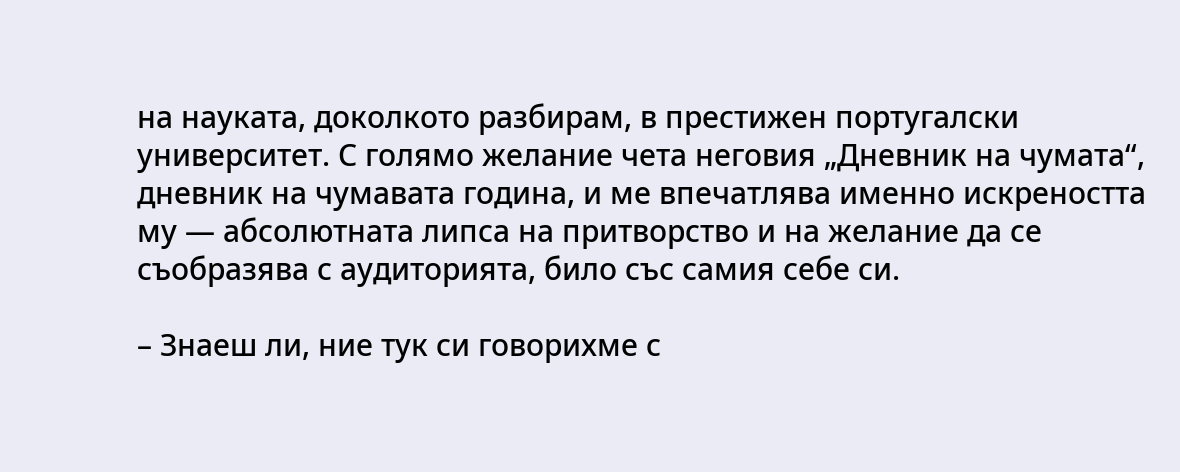на науката, доколкото разбирам, в престижен португалски университет. С голямо желание чета неговия „Дневник на чумата“, дневник на чумавата година, и ме впечатлява именно искреността му — абсолютната липса на притворство и на желание да се съобразява с аудиторията, било със самия себе си.

– Знаеш ли, ние тук си говорихме с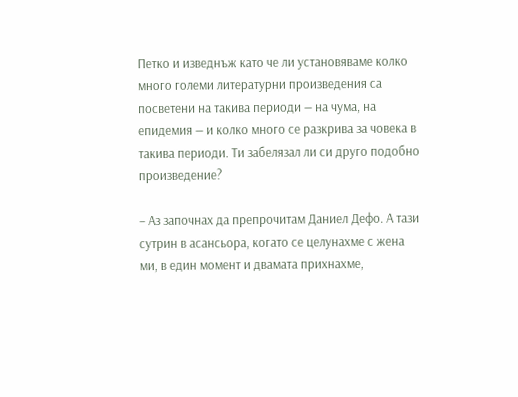Петко и изведнъж като че ли установяваме колко много големи литературни произведения са посветени на такива периоди — на чума, на епидемия — и колко много се разкрива за човека в такива периоди. Ти забелязал ли си друго подобно произведение?

– Аз започнах да препрочитам Даниел Дефо. А тази сутрин в асансьора, когато се целунахме с жена ми, в един момент и двамата прихнахме,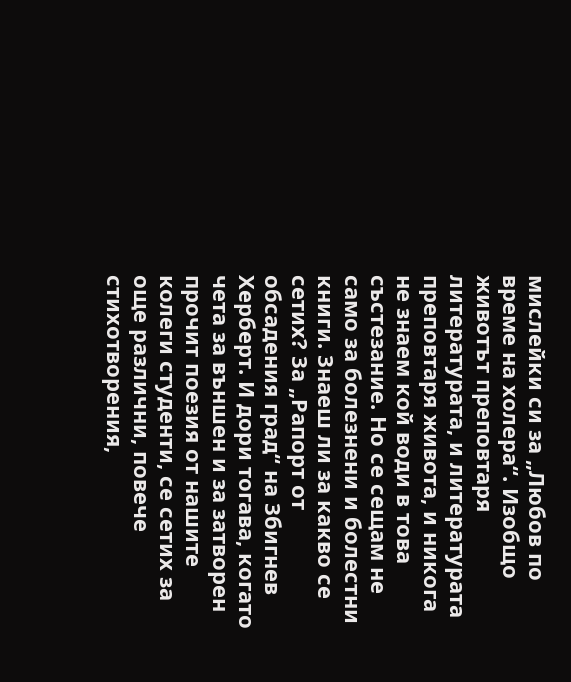мислейки си за „Любов по време на холера“. Изобщо животът преповтаря литературата, и литературата преповтаря живота, и никога не знаем кой води в това състезание. Но се сещам не само за болезнени и болестни книги. Знаеш ли за какво се сетих? За „Рапорт от обсадения град“ на Збигнев Херберт. И дори тогава, когато чета за външен и за затворен прочит поезия от нашите колеги студенти, се сетих за още различни, повече стихотворения,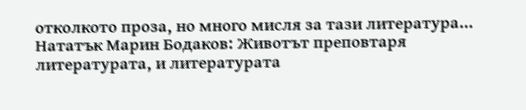отколкото проза, но много мисля за тази литература… Нататък Марин Бодаков: Животът преповтаря литературата, и литературата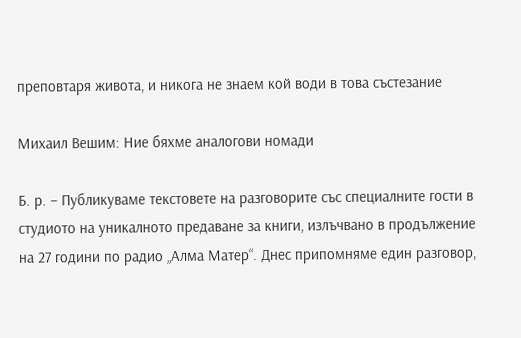преповтаря живота, и никога не знаем кой води в това състезание

Михаил Вешим: Ние бяхме аналогови номади

Б. р. – Публикуваме текстовете на разговорите със специалните гости в студиото на уникалното предаване за книги, излъчвано в продължение на 27 години по радио „Алма Матер“. Днес припомняме един разговор,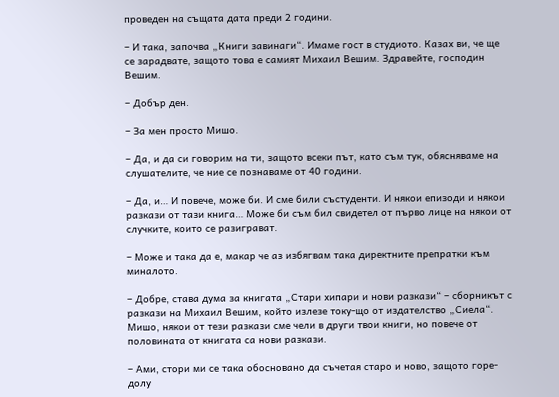проведен на същата дата преди 2 години.

– И така, започва „Книги завинаги“. Имаме гост в студиото. Казах ви, че ще се зарадвате, защото това е самият Михаил Вешим. Здравейте, господин Вешим.

– Добър ден.

– За мен просто Мишо.

– Да, и да си говорим на ти, защото всеки път, като съм тук, обясняваме на слушателите, че ние се познаваме от 40 години.

– Да, и… И повече, може би. И сме били състуденти. И някои епизоди и някои разкази от тази книга… Може би съм бил свидетел от първо лице на някои от случките, които се разиграват.

– Може и така да е, макар че аз избягвам така директните препратки към миналото.

– Добре, става дума за книгата „Стари хипари и нови разкази“ – сборникът с разкази на Михаил Вешим, който излезе току-що от издателство „Сиела“. Мишо, някои от тези разкази сме чели в други твои книги, но повече от половината от книгата са нови разкази.

– Ами, стори ми се така обосновано да съчетая старо и ново, защото горе-долу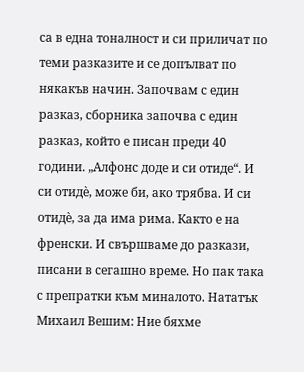са в една тоналност и си приличат по теми разказите и се допълват по някакъв начин. Започвам с един разказ, сборника започва с един разказ, който е писан преди 40 години. „Алфонс доде и си отиде“. И си отидѐ, може би, ако трябва. И си отидѐ, за да има рима. Както е на френски. И свършваме до разкази, писани в сегашно време. Но пак така с препратки към миналото. Нататък Михаил Вешим: Ние бяхме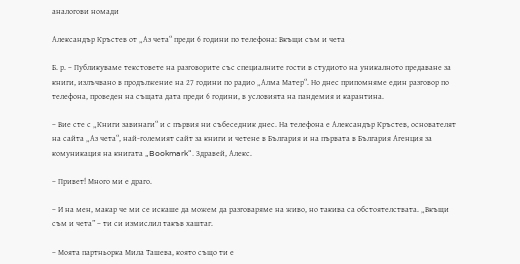аналогови номади

Александър Кръстев от „Аз чета“ преди 6 години по телефона: Вкъщи съм и чета

Б. р. – Публикуваме текстовете на разговорите със специалните гости в студиото на уникалното предаване за книги, излъчвано в продължение на 27 години по радио „Алма Матер“. Но днес припомняме един разговор по телефона, проведен на същата дата преди 6 години, в условията на пандемия и карантина.

– Вие сте с „Книги завинаги“ и с първия ни събеседник днес. На телефона е Александър Кръстев, основателят на сайта „Аз чета“, най-големият сайт за книги и четене в България и на първата в България Агенция за комуникация на книгата „Bookmark“. Здравей, Алекс.

– Привет! Много ми е драго.

– И на мен, макар че ми се искаше да можем да разговаряме на живо, но такива са обстоятелствата. „Вкъщи съм и чета” – ти си измислил такъв хаштаг.

– Моята партньорка Мила Ташева, която също ти е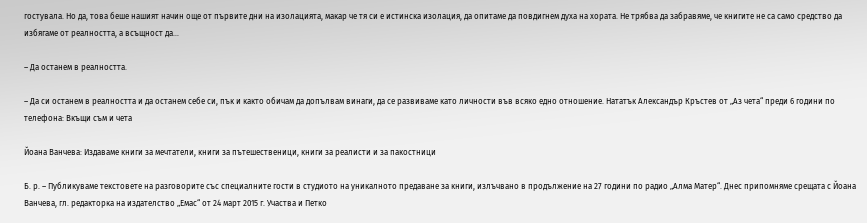гостувала. Но да, това беше нашият начин още от първите дни на изолацията, макар че тя си е истинска изолация, да опитаме да повдигнем духа на хората. Не трябва да забравяме, че книгите не са само средство да избягаме от реалността, а всъщност да…

– Да останем в реалността.

– Да си останем в реалността и да останем себе си, пък и както обичам да допълвам винаги, да се развиваме като личности във всяко едно отношение. Нататък Александър Кръстев от „Аз чета“ преди 6 години по телефона: Вкъщи съм и чета

Йоана Ванчева: Издаваме книги за мечтатели, книги за пътешественици, книги за реалисти и за пакостници

Б. р. – Публикуваме текстовете на разговорите със специалните гости в студиото на уникалното предаване за книги, излъчвано в продължение на 27 години по радио „Алма Матер“. Днес припомняме срещата с Йоана Ванчева, гл. редакторка на издателство „Емас“ от 24 март 2015 г. Участва и Петко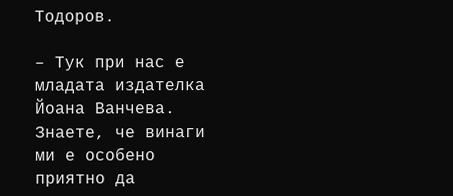Тодоров.

– Тук при нас е младата издателка Йоана Ванчева. Знаете, че винаги ми е особено приятно да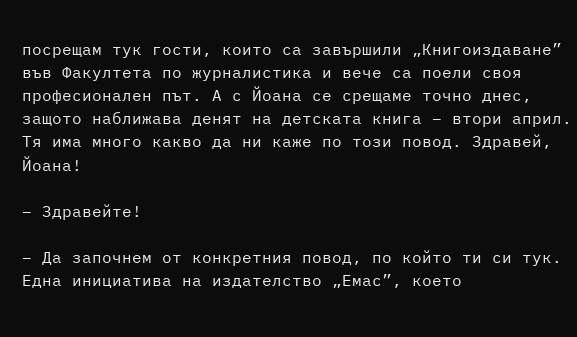посрещам тук гости, които са завършили „Книгоиздаване” във Факултета по журналистика и вече са поели своя професионален път. А с Йоана се срещаме точно днес, защото наближава денят на детската книга – втори април. Тя има много какво да ни каже по този повод. Здравей, Йоана!

– Здравейте!

– Да започнем от конкретния повод, по който ти си тук. Една инициатива на издателство „Емас”, което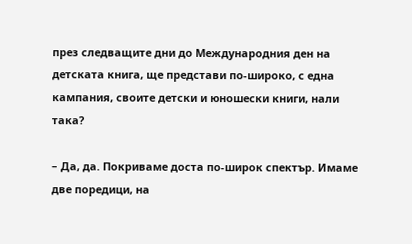през следващите дни до Международния ден на детската книга, ще представи по-широко, с една кампания, своите детски и юношески книги, нали така?

– Да, да. Покриваме доста по-широк спектър. Имаме две поредици, на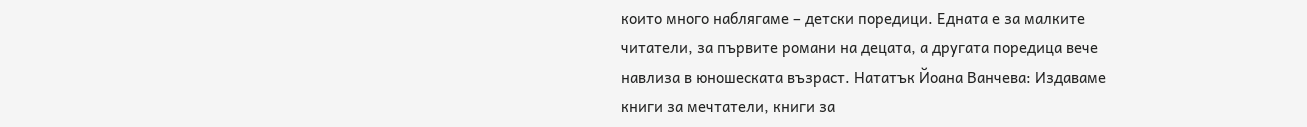които много наблягаме – детски поредици. Едната е за малките читатели, за първите романи на децата, а другата поредица вече навлиза в юношеската възраст. Нататък Йоана Ванчева: Издаваме книги за мечтатели, книги за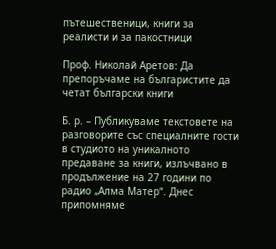пътешественици, книги за реалисти и за пакостници

Проф. Николай Аретов: Да препоръчаме на българистите да четат български книги

Б. р. – Публикуваме текстовете на разговорите със специалните гости в студиото на уникалното предаване за книги, излъчвано в продължение на 27 години по радио „Алма Матер“. Днес припомняме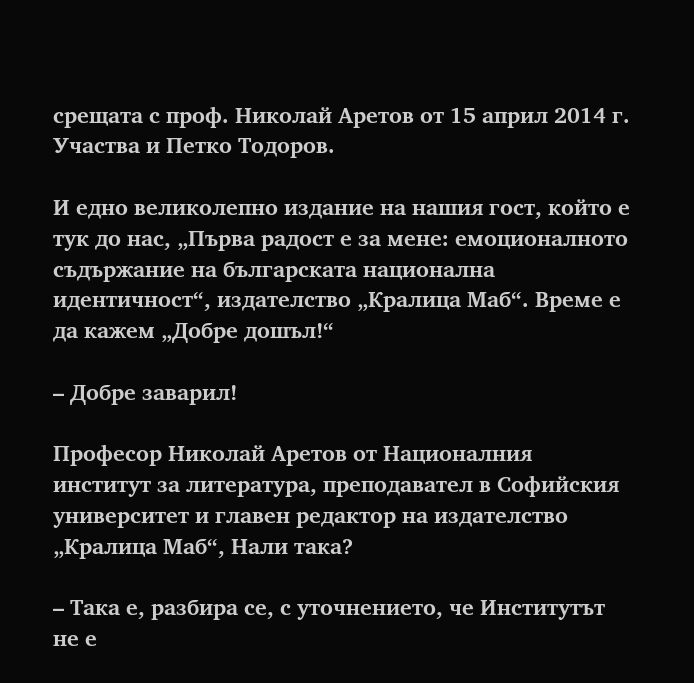срещата с проф. Николай Аретов от 15 април 2014 г. Участва и Петко Тодоров.

И едно великолепно издание на нашия гост, който е тук до нас, „Първа радост е за мене: емоционалното съдържание на българската национална идентичност“, издателство „Кралица Маб“. Време е да кажем „Добре дошъл!“

– Добре заварил!

Професор Николай Аретов от Националния институт за литература, преподавател в Софийския университет и главен редактор на издателство „Кралица Маб“, Нали така?

– Така е, разбира се, с уточнението, че Институтът не е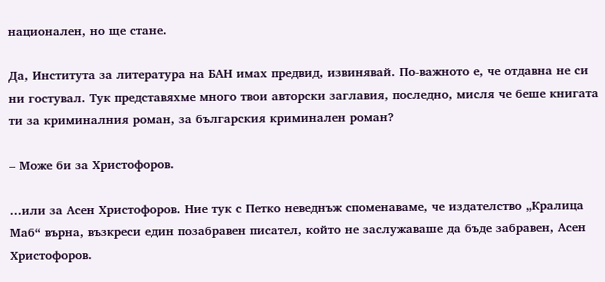национален, но ще стане.

Да, Института за литература на БАН имах предвид, извинявай. По-важното е, че отдавна не си ни гостувал. Тук представяхме много твои авторски заглавия, последно, мисля че беше книгата ти за криминалния роман, за българския криминален роман?

– Може би за Христофоров.

…или за Асен Христофоров. Ние тук с Петко неведнъж споменаваме, че издателство „Кралица Маб“ върна, възкреси един позабравен писател, който не заслужаваше да бъде забравен, Асен Христофоров.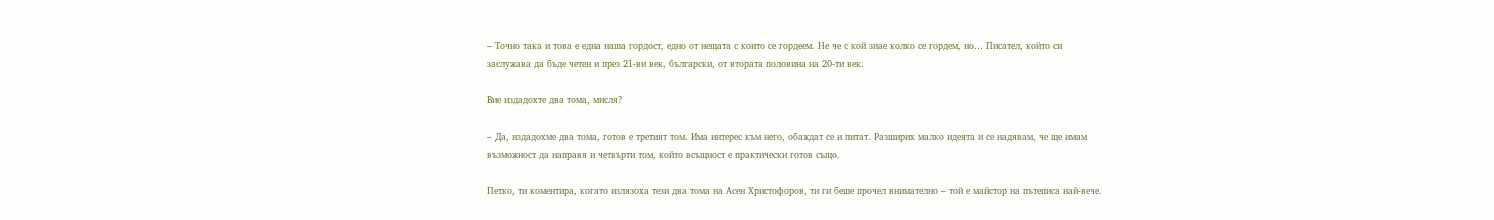– Точно така и това е една наша гордост, едно от нещата с които се гордеем. Не че с кой знае колко се гордем, но… Писател, който си заслужава да бъде четен и през 21-ви век, български, от втората половина на 20-ти век.

Вие издадохте два тома, мисля?

– Да, издадохме два тома, готов е третият том. Има интерес към него, обаждат се и питат. Разширих малко идеята и се надявам, че ще имам възможност да направя и четвърти том, който всъщност е практически готов също.

Петко, ти коментира, когато излязоха тези два тома на Асен Христофоров, ти ги беше прочел внимателно – той е майстор на пътеписа най-вече.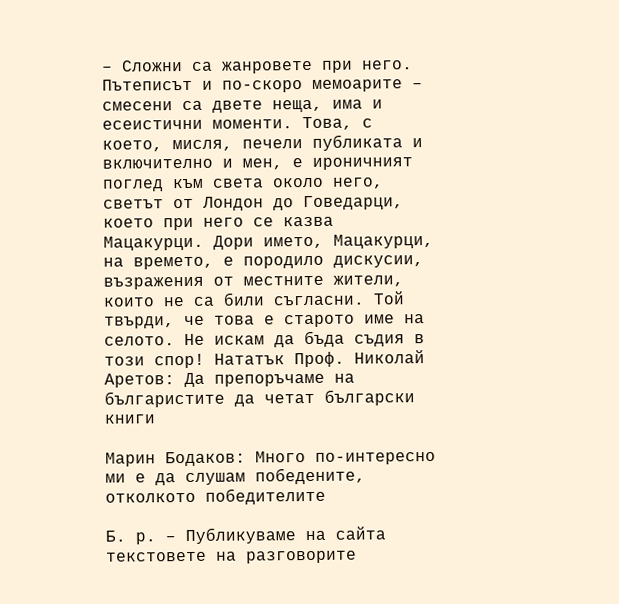– Сложни са жанровете при него. Пътеписът и по-скоро мемоарите – смесени са двете неща, има и есеистични моменти. Това, с което, мисля, печели публиката и включително и мен, е ироничният поглед към света около него, светът от Лондон до Говедарци, което при него се казва Мацакурци. Дори името, Мацакурци, на времето, е породило дискусии, възражения от местните жители, които не са били съгласни. Той твърди, че това е старото име на селото. Не искам да бъда съдия в този спор! Нататък Проф. Николай Аретов: Да препоръчаме на българистите да четат български книги

Марин Бодаков: Много по-интересно ми е да слушам победените, отколкото победителите

Б. р. – Публикуваме на сайта текстовете на разговорите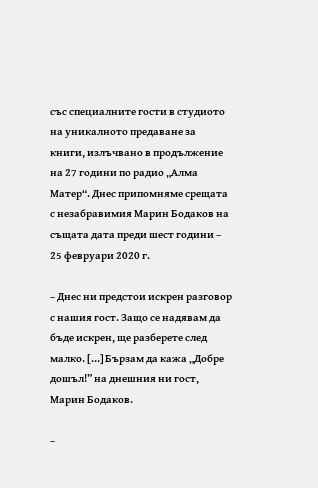със специалните гости в студиото на уникалното предаване за книги, излъчвано в продължение на 27 години по радио „Алма Матер“. Днес припомняме срещата с незабравимия Марин Бодаков на същата дата преди шест години – 25 февруари 2020 г.

– Днес ни предстои искрен разговор с нашия гост. Защо се надявам да бъде искрен, ще разберете след малко. […] Бързам да кажа „Добре дошъл!” на днешния ни гост, Марин Бодаков.

–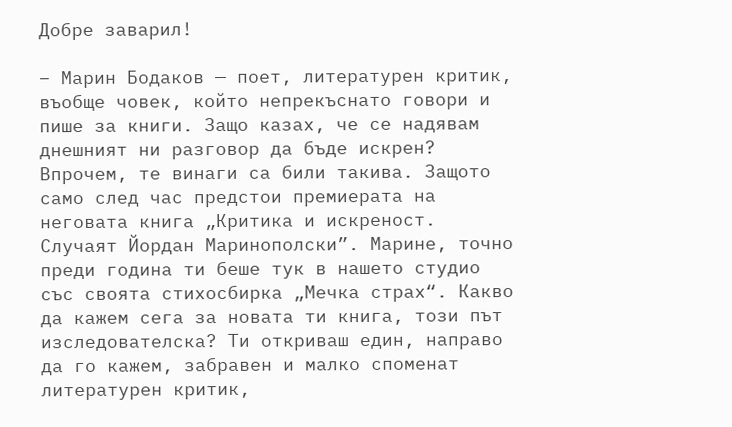Добре заварил!

– Марин Бодаков — поет, литературен критик, въобще човек, който непрекъснато говори и пише за книги. Защо казах, че се надявам днешният ни разговор да бъде искрен? Впрочем, те винаги са били такива. Защото само след час предстои премиерата на неговата книга „Критика и искреност. Случаят Йордан Маринополски”. Марине, точно преди година ти беше тук в нашето студио със своята стихосбирка „Мечка страх“. Какво да кажем сега за новата ти книга, този път изследователска? Ти откриваш един, направо да го кажем, забравен и малко споменат литературен критик,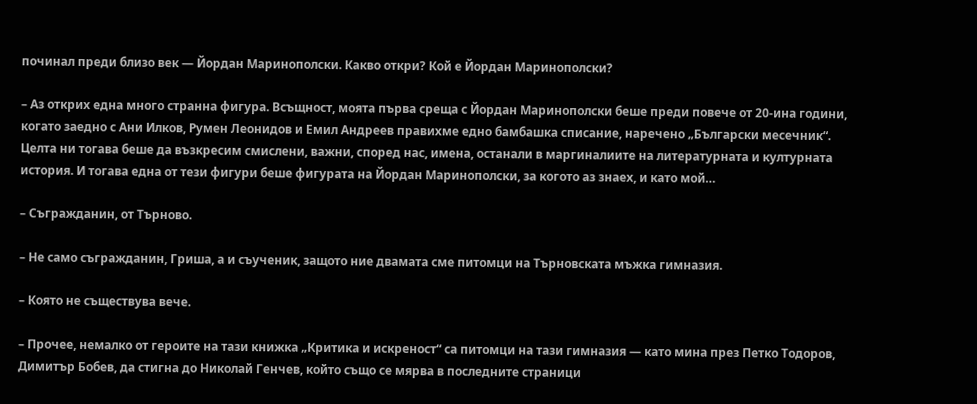починал преди близо век — Йордан Маринополски. Какво откри? Кой е Йордан Маринополски?

– Аз открих една много странна фигура. Всъщност, моята първа среща с Йордан Маринополски беше преди повече от 20-ина години, когато заедно с Ани Илков, Румен Леонидов и Емил Андреев правихме едно бамбашка списание, наречено „Български месечник“. Целта ни тогава беше да възкресим смислени, важни, според нас, имена, останали в маргиналиите на литературната и културната история. И тогава една от тези фигури беше фигурата на Йордан Маринополски, за когото аз знаех, и като мой…

– Съгражданин, от Търново.

– Не само съгражданин, Гриша, а и съученик, защото ние двамата сме питомци на Търновската мъжка гимназия.

– Която не съществува вече.

– Прочее, немалко от героите на тази книжка „Критика и искреност“ са питомци на тази гимназия — като мина през Петко Тодоров, Димитър Бобев, да стигна до Николай Генчев, който също се мярва в последните страници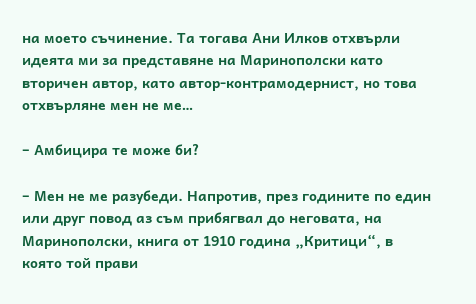на моето съчинение. Та тогава Ани Илков отхвърли идеята ми за представяне на Маринополски като вторичен автор, като автор-контрамодернист, но това отхвърляне мен не ме…

– Амбицира те може би?

– Мен не ме разубеди. Напротив, през годините по един или друг повод аз съм прибягвал до неговата, на Маринополски, книга от 1910 година „Критици“, в която той прави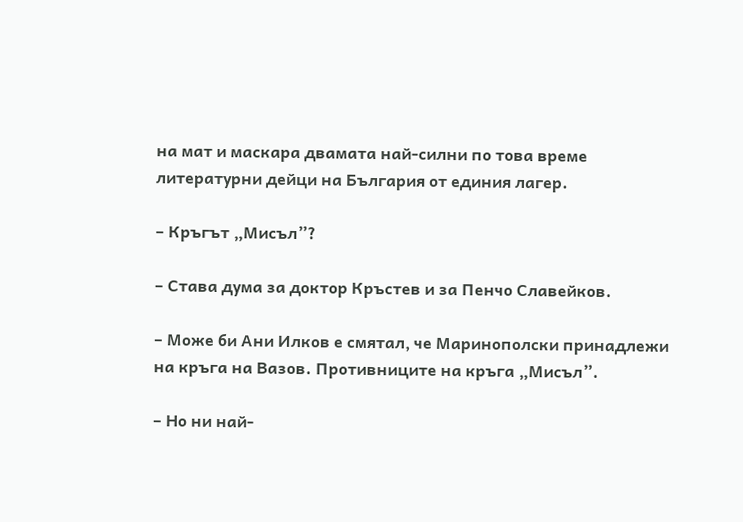на мат и маскара двамата най-силни по това време литературни дейци на България от единия лагер.

– Кръгът „Мисъл”?

– Става дума за доктор Кръстев и за Пенчо Славейков.

– Може би Ани Илков е смятал, че Маринополски принадлежи на кръга на Вазов. Противниците на кръга „Мисъл”.

– Но ни най-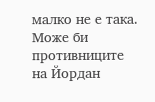малко не е така. Може би противниците на Йордан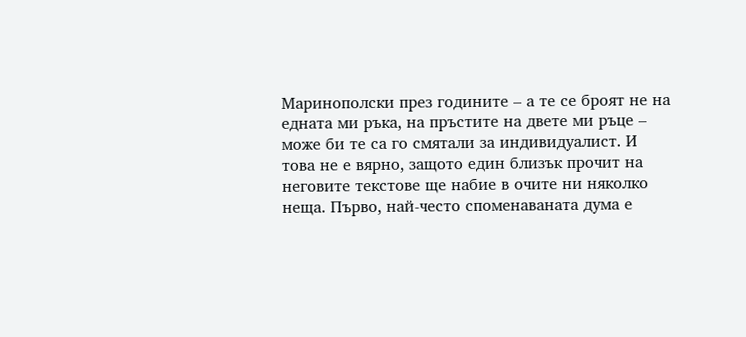Маринополски през годините – а те се броят не на едната ми ръка, на пръстите на двете ми ръце – може би те са го смятали за индивидуалист. И това не е вярно, защото един близък прочит на неговите текстове ще набие в очите ни няколко неща. Първо, най-често споменаваната дума е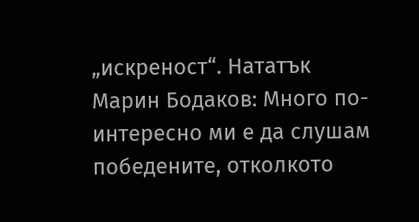„искреност“. Нататък Марин Бодаков: Много по-интересно ми е да слушам победените, отколкото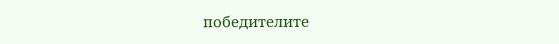победителите